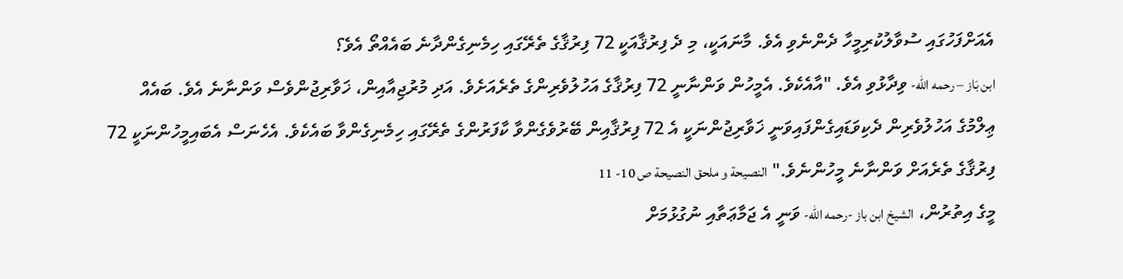އެއަށްފަހުގައި ސުވާލުކުރިމީހާ ދެންނެވި އެވެ. މާނައަކީ، މި ދެ ފިރުޤާއަކީ 72 ފިރުޤާގެ ތެރޭގައި ހިމެނިގެންދާނެ ބައެއްތޯ އެވެ؟
ابن بَاز – رحمه الله- ވިދާޅުވި އެވެ. "އާއެކެވެ. އެމީހުން ވަންނާނީ 72 ފިރުޤާގެ އަހުލުވެރިންގެ ތެރެއަށެވެ. އަދި މުރުޖިއާއިން، ޚަވާރިޖުންވެސް ވަންނާނެ އެވެ. ބައެއް ޢިލްމުގެ އަހުލުވެރިން ދެކިވަޑައިގެންފައިވަނީ ޚަވާރިޖުންނަކީ އެ 72 ފިރުޤާއިން ބޭރުވެގެންވާ ކާފަރުންގެ ތެރޭގައި ހިމެނިގެންވާ ބައެކެވެ. އެހެނަސް އެބައިމީހުންނަކީ 72 ފިރުޤާގެ ތެރެއަށް ވަންނާނެ މީހުންނެވެ." النصيحة و ملحق النصيحة ص 10- 11
މީގެ އިތުރުން، الشيخ ابن باز -رحمه الله- ވަނީ އެ ޖަމާޢަތާއި ނުގުޅުމަށް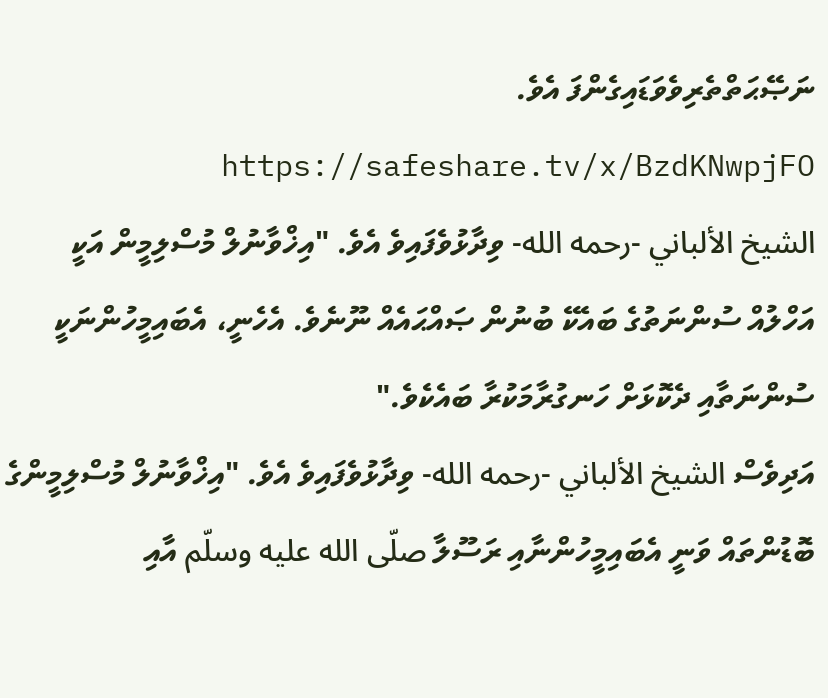ނަޞޭޙަތްތެރިވެވަޑައިގެންފަ އެވެ. https://safeshare.tv/x/BzdKNwpjFO
الشيخ الألباني -رحمه الله- ވިދާޅުވެފައިވެ އެވެ. "އިޚްވާނުލް މުސްލިމީން އަކީ އަހްލުއް ސުންނަތުގެ ބައެކޭ ބުނުން ޞައްޙައެއް ނޫނެވެ. އެހެނީ، އެބައިމީހުންނަކީ ސުންނަތާއި ދެކޮޅަށް ހަނގުރާމަކުރާ ބައެކެވެ."
އަދިވެސް الشيخ الألباني -رحمه الله- ވިދާޅުވެފައިވެ އެވެ. "އިޚްވާނުލް މުސްލިމީންގެ ބޮޑުންތައް ވަނީ އެބައިމީހުންނާއި ރަސޫލާ صلّى الله عليه وسلّم އާއި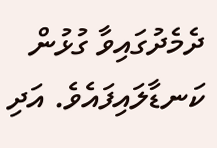ދެމެދުގައިވާ ގުޅުން ކަނޑާލައިފައެވެ. އަދި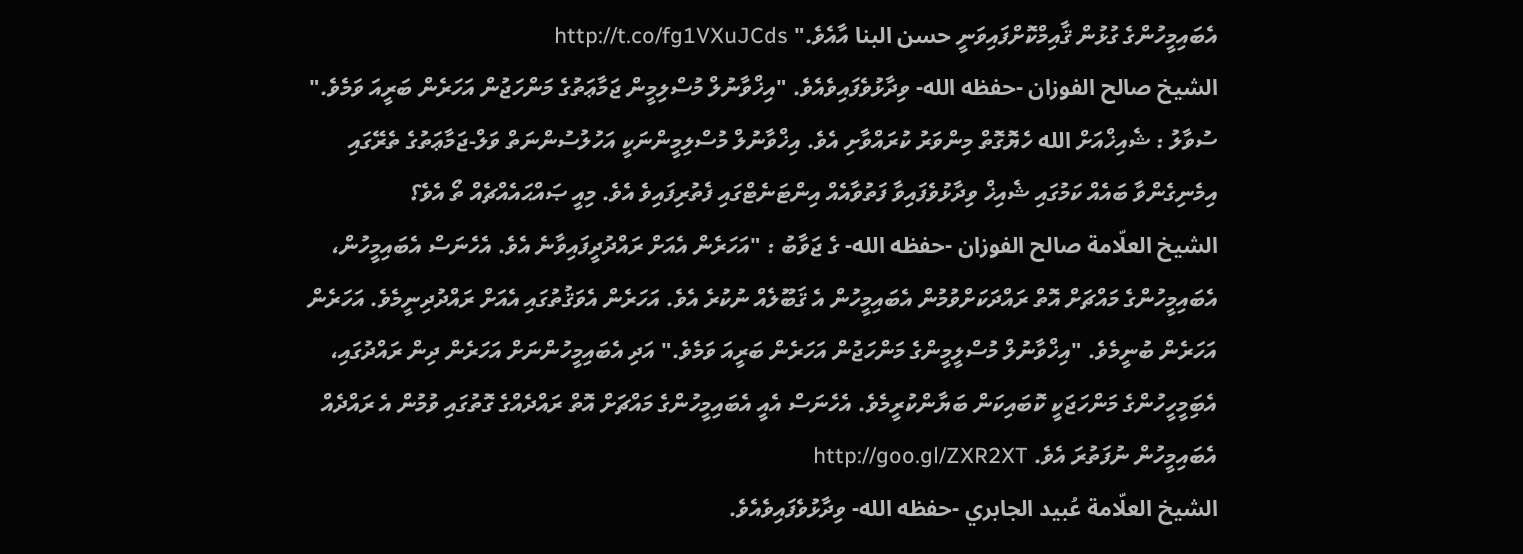އެބައިމީހުންގެ ގުޅުން ޤާއިމްކޮށްފައިވަނީ حسن البنا އާއެވެ." http://t.co/fg1VXuJCds
الشيخ صالح الفوزان -حفظه الله- ވިދާޅުވެފައިވެއެވެ. "އިޚްވާނުލް މުސްލިމީން ޖަމާޢަތުގެ މަންހަޖުން އަހަރެން ބަރީއަ ވަމެވެ."
ސުވާލު : ޝެއިޚްއަށް الله ހެޔޮގޮތް މިންވަރު ކުރައްވާށި އެވެ. އިޚްވާނުލް މުސްލިމީންނަކީ އަހުލުސުންނަތް ވަލް-ޖަމާޢަތުގެ ތެރޭގައި އިމެނިގެންވާ ބައެއް ކަމުގައި ޝެއިޚް ވިދާޅުވެފައިވާ ފަތުވާއެއް އިންޓަނެޓްގައި ފެތުރިފައިވެ އެވެ. މިއީ ޞައްޙައެއްޗެއް ތޯ އެވެ؟
الشيخ العلّامة صالح الفوزان -حفظه الله- ގެ ޖަވާބު : "އަހަރެން އެއަށް ރައްދުދީފައިވާނެ އެވެ. އެހެނަސް އެބައިމީހުން، އެބައިމީހުންގެ މައްޗަށް އޮތް ރައްދަކަށްވުމުން އެބައިމީހުން އެ ޤަބޫލެއް ނުކުރެ އެވެ. އަހަރެން އެވަޤުތުގައި އެއަށް ރައްދުދިނީމެވެ. އަހަރެން އަހަރެން ބުނީމެވެ. "އިޚްވާނުލް މުސްލީމީންގެ މަންހަޖުން އަހަރެން ބަރީއަ ވަމެވެ." އަދި އެބައިމީހުންނަށް އަހަރެން ދިން ރައްދުގައި، އެބަިމީހީހުންގެ މަންހަޖަކީ ކޮބައިކަން ބަޔާންކުރީމެވެ. އެހެނަސް އެއީ އެބައިމީހުންގެ މައްޗަށް އޮތް ރައްދެއްގެ ގޮތުގައި ވުމުން އެ ރައްދެއް އެބައިމީހުން ނުފަތުރަ އެވެ. http://goo.gl/ZXR2XT
الشيخ العلّامة عُبيد الجابري -حفظه الله- ވިދާޅުވެފައިވެއެވެ.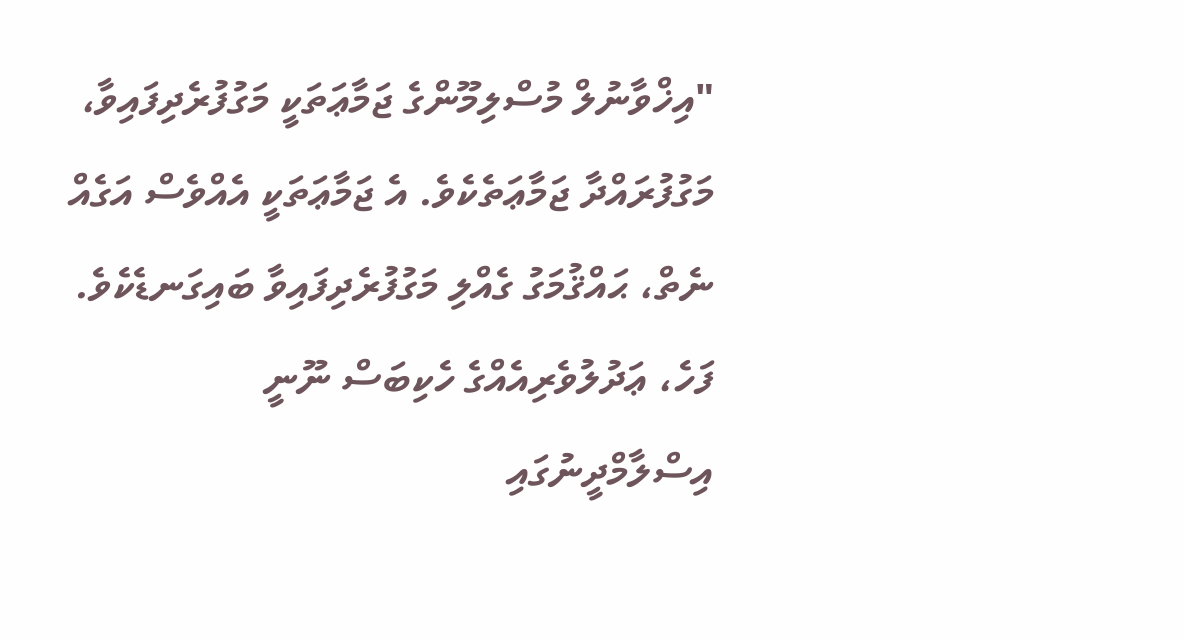"އިޚްވާނުލް މުސްލިމޫންގެ ޖަމާޢަތަކީ މަގުފުރެދިފައިވާ، މަގުފުރައްދާ ޖަމާޢަތެކެވެ. އެ ޖަމާޢަތަކީ އެއްވެސް އަގެއް ނެތް، ޙައްޤުމަގު ގެއްލި މަގުފުރެދިފައިވާ ބައިގަނޑެކެވެ. ފަހެ، ޢަދުލުވެރިއެއްގެ ހެކިބަސް ނޫނީ އިސްލާމްދީނުގައި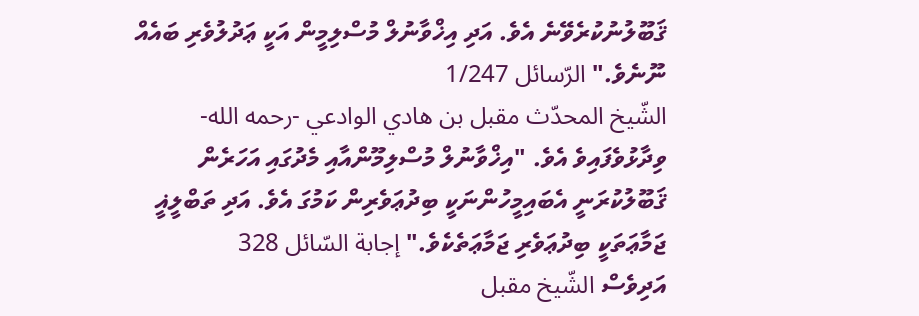ޤަބޫލުނުކުރެވޭނެ އެވެ. އަދި އިޚްވާނުލް މުސްލިމީން އަކީ ޢަދުލުވެރި ބައެއް ނޫނެވެ." الرّسائل 1/247
الشّيخ المحدّث مقبل بن هادي الوادعي -رحمه الله- ވިދާޅުވެފައިވެ އެވެ. "އިޚްވާނުލް މުސްލިމޫންއާއި މެދުގައި އަހަރެން ޤަބޫލުކުރަނީ އެބައިމީހުންނަކީ ބިދުޢަވެރިން ކަމުގަ އެވެ. އަދި ތަބްލީޣީ ޖަމާޢަތަކީ ބިދުޢަވެރި ޖަމާޢަތެކެވެ." إجابة السّائل 328
އަދިވެސް الشّيخ مقبل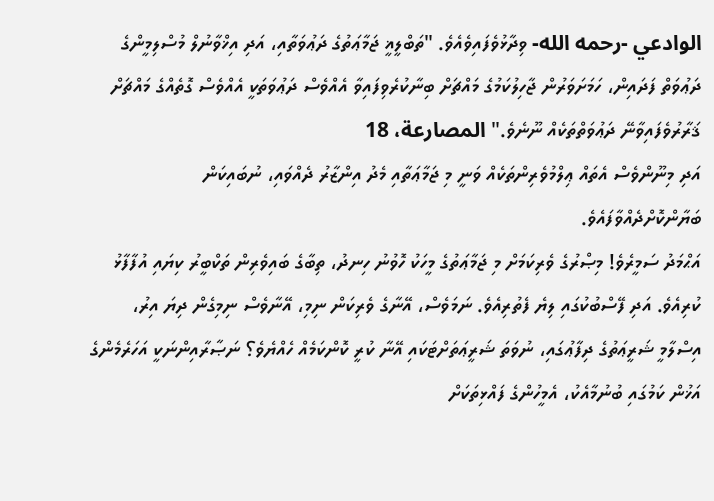الوادعي -رحمه الله- ވިދާޅުވެފައިވެއެވެ. "ތަބްލީޣީ ޖަމާޢަތުގެ ދަޢުވަތާއި، އަދި އިޚްވާނުލް މުސްލިމީންގެ ދަޢުވަތް ފަދައިން، ހަމަށަވަރުން ޖާހިލުކަމުގެ މައްޗަށް ބިނާކުރެވިފައިވާ އެއްވެސް ދަޢުވަތަކީ އެއްވެސް ގޮތެއްގެ މައްޗަށް ޤަރާރުވެފައިވާނޭ ދަޢުވަތްތަކެއް ނޫނެވެ." المصارعة، 18
އަދި މިނޫންވެސް އެތައް ޢިލްމުވެރިންތަކެއް ވަނީ މި ޖަމާޢަތާއި މެދު އިންޒާރު ދެއްވައި، ނުބައިކަން ބަޔާންކޮށްދެއްވާފައެވެ.
އަޙްމަދު ސަމީރެވެ! މިޞްރުގެ ވެރިކަމަށް މި ޖަމާޢަތުގެ މީހަކު ހޮވުނު ހިނދު، ތިބާގެ ބައިވެރިން ތަކްބީރު ކިޔައި އުފާފާޅު ކުރިއެވެ. އަދި ފޭސްބުކުގައި ލިޔެ ފެތުރިއެވެ. ނަމަވެސް، އޭނާގެ ވެރިކަން ނިމި، އޭނާވެސް ނިމިގެން ދިޔަ އިރު، އިސްލާމީ ޝަރީޢަތުގެ ދިފާޢުގައި، ނުވަތަ ޝަރީޢަތަށްޓަކައި އޭނާ ކުރީ ކޮންކަމެއް ހެއްޔެވެ؟ ނަޞާރާއިންނަކީ އަހަރެމެންގެ އަޚުން ކަމުގައި ބުނުމާއެކު، އެމީހުންގެ ފައްޅިތަކަށް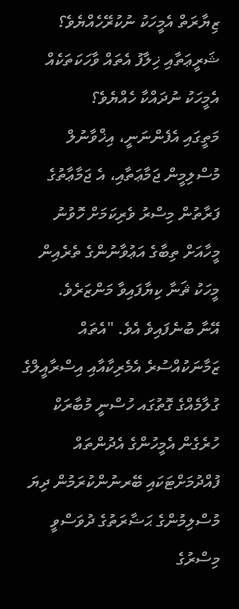ޒިޔާރަތް އެމީހަކު ނުކުރޭހެއްޔެވެ؟ ޝަރީޢަތާއި ޚިލާފު އެތައް ވާހަކަތަކެއް އެމީހަކު ނުދައްކާ ހެއްޔެވެ؟
މަތީގައި އެފެންނަނީ، އިޚްވާނުލް މުސްލިމީން ޖަމާޢަތާއި، އެ ޖަމާޢާތުގެ ފަރާތުން މިސްރު ވެރިކަމަށް ހޮވުނު މީހާއަށް ތިބާގެ އަޢުވާނުންގެ ތެރެއިން މީހަކު ޘަނާ ކިޔާފައިވާ މަންޒަރެވެ.
އޭނާ ބުނެފައިވެ އެވެ. "އެތައް ޒަމާނަކުއްސުރެ އެމެރިކާއާއި އިސްރާއީލްގެ ގުލާމެއްގެ ގޮތުގައ ހުސްނީ މުބާރަކް ހުރެގެން އެމީހުންގެ އެދުންތައް ފުއްދުމަށްޓަކައި ބޭރނުންކުރަމުން ދިޔަ މުސްލިމުންގެ ޙަޟާރަތުގެ ދުވަސްވީ މިސްރުގެ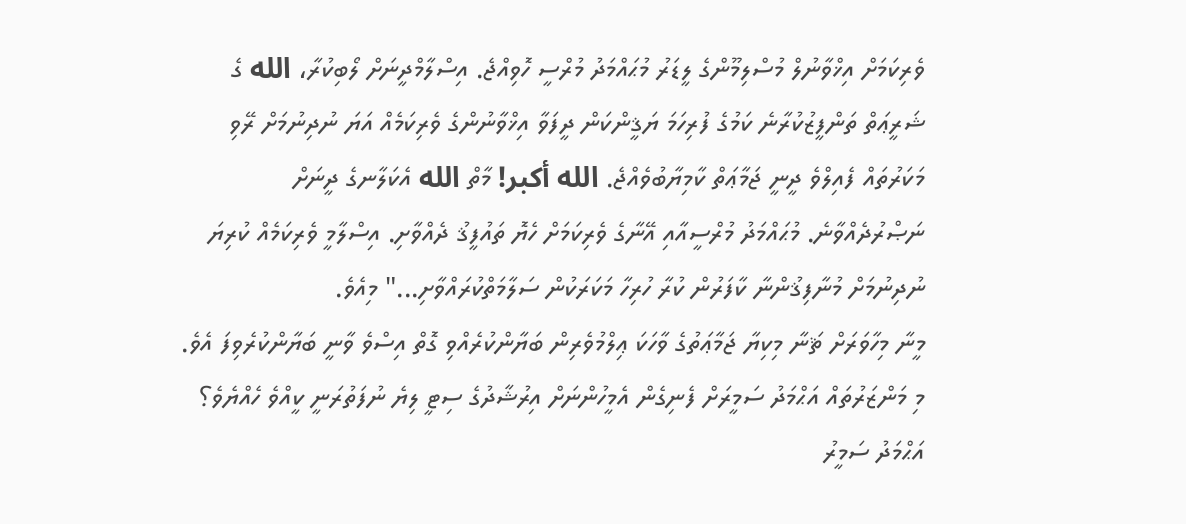ވެރިކަމަށް އިޚްވާނުލް މުސްލިމޫންގެ ލީޑަރު މުޙައްމަދު މުރްސީ ހޮވިއްޖެ. އިސްލާމްދީނަށް ލޯބިކުރާ، الله ގެ ޝަރީޢަތް ތަންފީޒުކުރާނެ ކަމުގެ ފުރިހަމަ ޔަޤީންކަން ދީފަވާ އިޚްވާނުންގެ ވެރިކަމެއް އަޔަ ނުދިނުމަށް ރޭވި މަކަރުތައް ފެއިލްވެ ދީނީ ޖަމާޢަތް ކާމިޔާބުވެއްޖެ. الله أكبر! މާތް الله އެކަލާނގެ ދީނަށް ނަޞްރުދެއްވާނެ. މުޙައްމަދު މުރްސީއާއި އޭނާގެ ވެރިކަމަށް ހެޔޮ ތައުފީޤު ދެއްވާށި. އިސްލާމީ ވެރިކަމެއް ކުރިޔަ ނުދިނުމަށް މުނާފިޤުންނާ ކާފަރުން ކުރާ ހުރިހާ މަކަރަކުން ސަލާމަތްކުރައްވާށި..." މިއެވެ.
މީނާ މިހާވަރަށް ޘަނާ މިކިޔާ ޖަމާޢަތުގެ ވާހަކަ ޢިލްމުވެރިން ބަޔާންކުރެއްވި ގޮތް އިސްވެ ވާނީ ބަޔާންކުރެވިފަ އެވެ. މި މަންޒަރުތައް އަޙްމަދު ސަމީރަށް ފެނިގެން އެމީހުންނަށް އިރުޝާދުގެ ސިޓީ ލިޔެ ނުފަތުރަނީ ކީއްވެ ހެއްޔެވެ؟ އަޙްމަދު ސަމީރު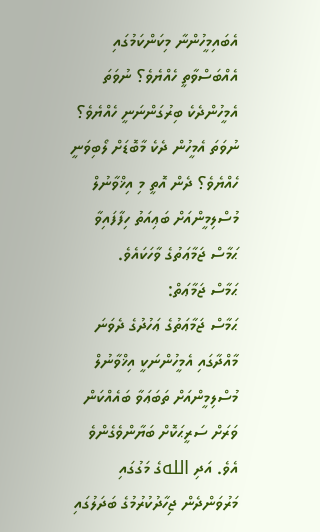އެބައިމީހުންނާ މިކަންކަމުގައި އެއްބަސްވާތީ ހެއްޔެވެ؟ ނުވަތަ އެމީހުންދެކެ ބިރުގަންނަނީ ހެއްޔެވެ؟ ނުވަތަ އެމީހުން ދެކެ މާބޮޑަށް ލޯބިވަނީ ހެއްޔެވެ؟ ދެން އޮތީ މި އިޚްވާނުލް މުސްލިމީންއަށް ބަޢިއަތު ހިފާފައިވާ ޙަމާސް ޖަމާޢަތުގެ ވާހަކައެވެ.
ޙަމާސް ޖަމާޢަތް:
ޙަމާސް ޖަމާޢަތުގެ ޢަހުދުގެ ދެވަނަ މާއްދާގައި އެމީހުންނަކީ އިޚްވާނުލް މުސްލިމީންއަށް ތަބަޢަވާ ބައެއްކަން ވަރަށް ސަރީޙަކޮށް ބަޔާންވެގެންވެ އެވެ. އަދި اللهގެ މަގުގައި މަރުވަންދެން ޖިހާދުކުރުމުގެ ބަދަލުގައި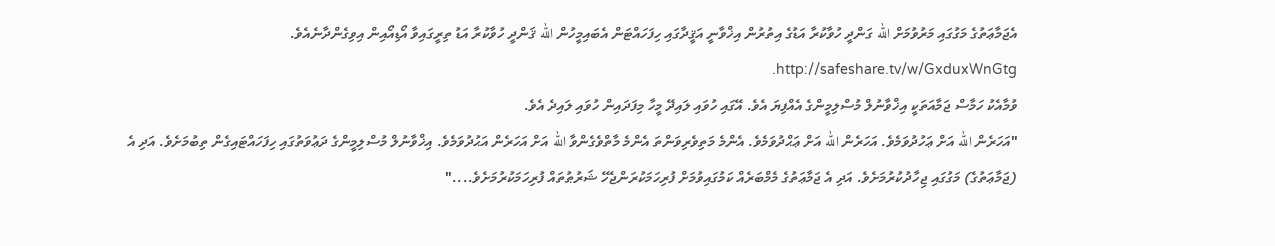އެޖަމާޢަތުގެ މަގުގައި މަރުވުމަށް الله ގަންދީ ހުވާކުރާ އަޑުގެ އިތުރުން އިޚްވާނީ އަޤީދާގައި ހިފަހައްޓަން އެބައިމީހުން الله ޤަންދީ ހުވާކުރާ އަޑު ތިރީގައިވާ އޯޑިއޯއިން އިވިގެންދާނެއެވެ. http://safeshare.tv/w/GxduxWnGtg.
ވުމާއެކު ހަމާސް ޖަމާއަތަކީ އިޚްވާނުލް މުސްލިމީންގެ އެއްފިޔަ އެވެ. އޭގައި ހުވައި ލައިދޭ މީހާ މިފަދައިން ހުވައި ލައިދެ އެވެ.
"އަހަރެން الله އަށް ޢަހުދުވަމެވެ. އަހަރެން الله އަށް ޢަޙްދުވަމެވެ. އެންމެ މަތިވެރިވަންތަ އެންމެ މާތްވެގެންވާ الله އަށް އަހަރެން އަޙުދުވަމެވެ. އިޚްވާނުލް މުސްލިމީންގެ ދަޢުވަތުގައި ހިފަހައްޓައިގެން ތިބުމަށެވެ. އަދި އެ (ޖަމާޢަތުގެ) މަގުގައި ޖިހާދުކުރުމަށެވެ. އަދި އެ ޖަމާޢަތުގެ މެމްބަރެއް ކަމުގައިވުމަށް ފުރިހަމަކުރަންޖެހޭ ޝަރުޠުތައް ފުރިހަމަކުރުމަށެވެ...."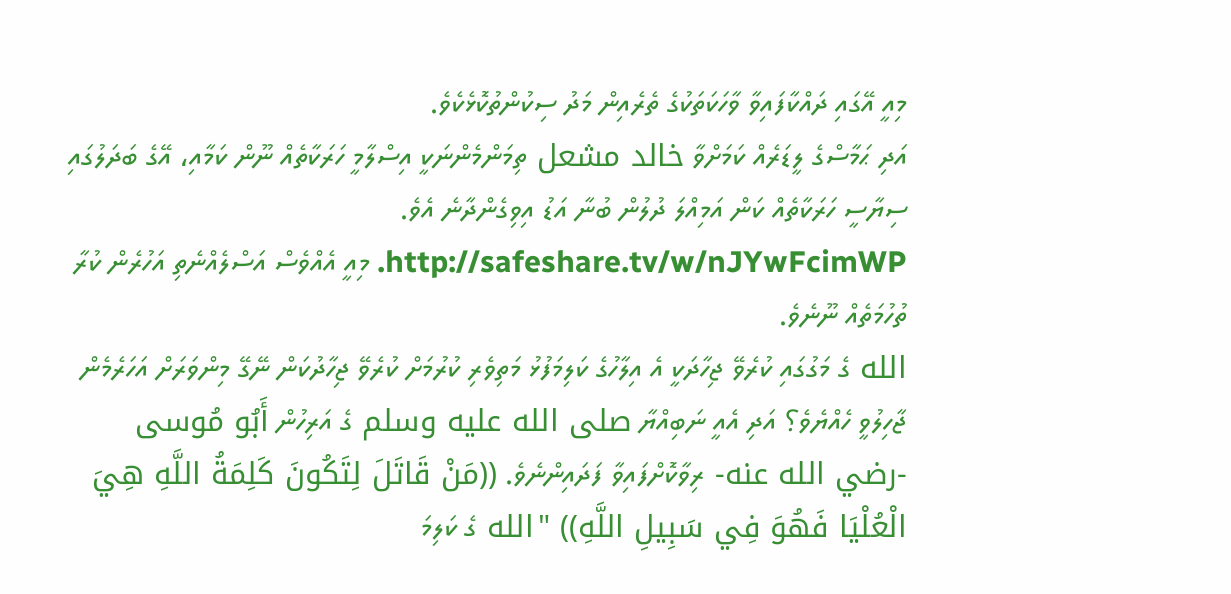މިއީ އޭގައި ދައްކާފައިވާ ވާހަކަތަކުގެ ތެރެއިން މަދު ސިކުންތުކޮޅެކެވެ.
އަދި ޙަމާސްގެ ލީޑަރެއް ކަމަށްވާ خالد مشعل ތިމަންމެންނަކީ އިސްލާމީ ހަރަކާތެއް ނޫން ކަމާއި، އޭގެ ބަދަލުގައި ސިޔާސީ ހަރަކާތެއް ކަން އަމިއްލަ ދުލުން ބުނާ އަޑު އިވިގެންދާނެ އެވެ. http://safeshare.tv/w/nJYwFcimWP. މިއީ އެއްވެސް އަސްލެއްނެތި އަހުރެން ކުރާ ތުހުމަތެއް ނޫނެވެ.
الله ގެ މަގުގައި ކުރެވޭ ޖިހާދަކީ އެ އިލާހުގެ ކަލިމަފުޅު މަތިވެރި ކުރުމަށް ކުރެވޭ ޖިހާދުކަން ނޭގޭ މިންވަރަށް އަހަރެމެން ޖާހިލުވީ ހެއްޔެވެ؟ އަދި އެއީ ނަބިއްޔާ صلى الله عليه وسلم ގެ އަރިހުން أَبُو مُوسى -رضي الله عنه- ރިވާކޮށްފައިވާ ފަދައިންނެވެ. ((مَنْ قَاتَلَ لِتَكُونَ كَلِمَةُ اللَّهِ هِيَ الْعُلْيَا فَهُوَ فِي سَبِيلِ اللَّهِ)) "الله ގެ ކަލިމަ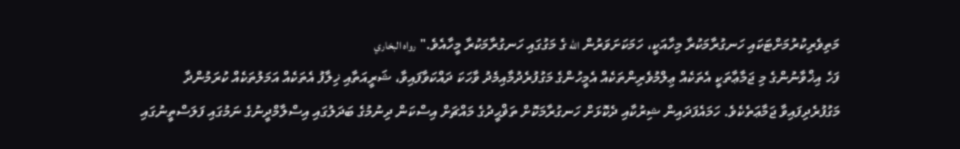މަތިވެރިކުރުމަށްޓަކައި ހަނގުރާމަކުރާ މިހާއަކީ، ހަމަކަށަވަރުން الله ގެ މަގުގައި ހަނގުރާމަކުރާ މީހާއެވެ." رواه البخاري
ފަހެ އިޚްވާނުންގެ މި ޖަމާޢާތަކީ އެތަކެއް ޢިލްމުވެރިންތަކެއް އެމީހުންގެ މަގުފުރެދުމާއިމެދު ވާހަކަ ދައްކަވާފައިވާ، ޝަރީއަތާއި ޚިލާފު އެތަކެއް އަމަލުތަކެއް ކުރަމުންދާ މަގުފުރެދިފައިވާ ޖަމާޢަތެކެވެ. ހަމައެފަދައިން ޝިރުކާއި ދެކޮޅަށް ހަނގުރާމަކޮށް ތަޥްޙީދުގެ މައްޗަށް އިސްކަން ދިނުމުގެ ބަދަލުގައި އިސްލާމްދީނުގެ ނަމުގައި ފަލަސްތީނުގައި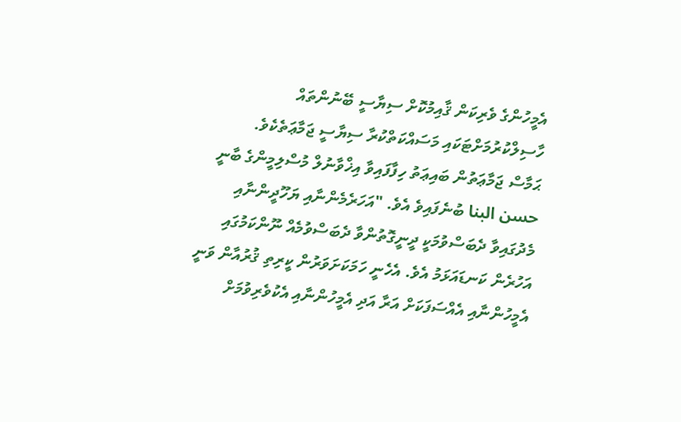އެމީހުންގެ ވެރިކަން ޤާއިމުކޮށް ސިޔާސީ ބޭނުންތައް ހާސިލްކުރުމަށްޓަކައި މަސައްކަތްކުރާ ސިޔާސީ ޖަމާޢަތެކެވެ.
ޙަމާސް ޖަމާޢަތުން ބައިޢަތު ހިފާފައިވާ އިޚްވާނުލް މުސްލިމީންގެ ބާނީ حسن البنا ބުނެފައިވެ އެވެ. "އަހަރެމެންނާއި ޔަހޫދީންނާއި މެދުގައިވާ ދެބަސްވުމަކީ ދީނީގޮތުންވާ ދެބަސްވުމެއް ނޫންކަމުގައި އަހުރެން ކަނޑައަޅަމު އެވެ. އެހެނީ ހަމަކަށަވަރުން ކީރިތި ޤުރުއާން ވަނީ އެމީހުންނާއި އެއްސަފަކަށް އަރާ އަދި އެމީހުންނާއި އެކުވެރިވުމަށް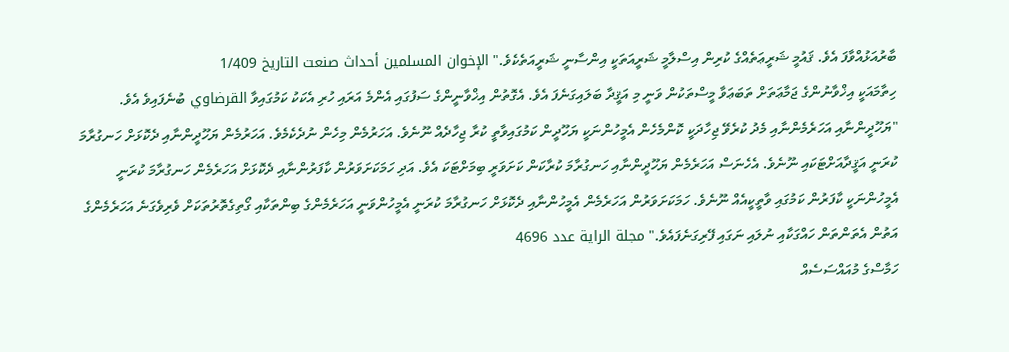ބާރުއަޅުއްވާފަ އެވެ. ޤައުމީ ޝަރީޢަތެއްގެ ކުރިން އިސްލާމީ ޝަރީއަތަކީ އިންސާނީ ޝަރީއަތެކެވެ." الإخوان المسلمين أحداث صنعت التاريخ 1/409
ހިތާމައަކީ އިޚްވާނުންގެ ޖަމާޢަތަށް ތަބަޢަވާ މީސްތަކުން ވަނީ މި އަޤީދާ ބަލައިގަނެފަ އެވެ. އެގޮތުން އިޚްވާނީންގެ ސަފުގައި އެންމެ އަރައި ހުރި އެކަކު ކަމުގައިވާ القرضاوي ބުނެފައިވެ އެވެ. "ޔަހޫދީންނާއި އަހަރެމެންނާއި މެދު ކުރެވޭ ޖިހާދަކީ ކޮންމެހެން އެމީހުންނަކީ ޔަހޫދީން ކަމުގައިވާތީ ކުރާ ޖިހާދެއް ނޫނެވެ. އަހަރުމެން މިހެން ނުދެކެމެވެ. އަހަރުމެން ޔަހޫދީންނާއި ދެކޮޅަށް ހަނގުރާމަ ކުރަނީ އަޤީދާއަށްޓަކައި ނޫނެވެ. އެހެނަސް އަހަރެމެން ޔަހޫދީންނާއި ހަނގުރާމަ ކުރާކަން ކަށަވަރީ ބިމަށްޓަކަ އެވެ. އަދި ހަމަކަށަވަރުން ކާފަރުންނާއި ދެކޮޅަށް އަހަރެމެން ހަނގުރާމަ ކުރަނީ އެމީހުންނަކީ ކާފަރުން ކަމުގައި ވާތީކީއެއް ނޫނެވެ. ހަމަކަށަވަރުން އަހަރެމެން އެމީހުންނާއި ދެކޮޅަށް ހަނގުރާމަ ކުރަނީ އެމީހުންވަނީ އަހަރެމެންގެ ބިންތަކާއި ގޯތިގެތޮރުތަކަށް ވެރިވެގަނެ އަހަރެމެންގެ އަތުން އެތަންތަން ހައްގަކާއި ނުލައި ނަގައި ފޭރިގަނެފައެވެ." مجلة الراية عدد 4696
ހަމާސްގެ މުއައްސަސެއް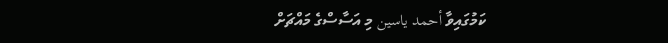ކަމުގައިވާ أحمد ياسين މި އަސާސްގެ މައްޗަށް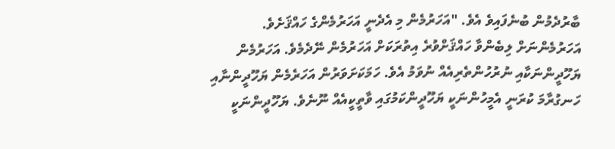ބާރުދެމުން ބުނެފައިވެ އެވެ. "އަހަރުމެން މި އެދެނީ އަހަރުމެންގެ ހައްޤަށެވެ. އަހަރުމެންނަށް ލިބެންވާ ހައްޤަށްވުރެ އިތުރަކަށް އަހަރުމެން ނޭދެމެވެ. އަހަރުމެން ޔަހޫދީންނަކާއި ނުރުހުންތެރިއެއް ނުވަމު އެވެ. ހަމަކަށަވަރުން އަހަރެމެން ޔަހޫދީންނާއި ހަނގުރާމަ ކުރަނީ އެމީހުންނަކީ ޔަހޫދީންކަމުގައި ވާތީކީއެއް ނޫނެވެ. ޔަހޫދީންނަކީ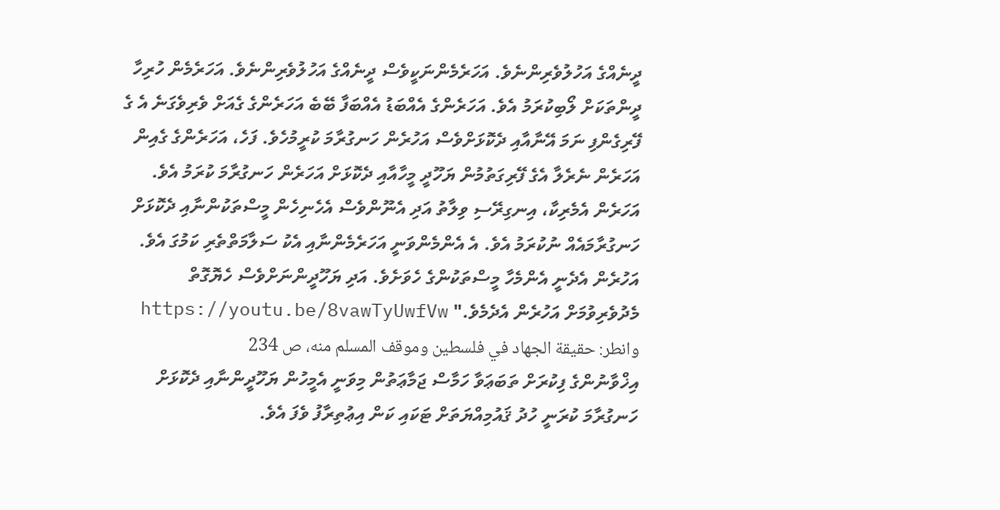ދީނެއްގެ އަހުލުވެރިންނެވެ. އަހަރެމެންނަކީވެސް ދީނެއްގެ އަހުލުވެރިންނެވެ. އަހަރެމެން ހުރިހާ ދީންތަކަށް ލޯބިކުރަމު އެވެ. އަހަރެންގެ އެއްބަޑު އެއްބަފާ ބޭބެ އަހަރެންގެ ގެއަށް ވެރިވެގަނެ އެ ގެ ފޭރިގެންފި ނަމަ އޭނާއާއި ދެކޮޅަށްވެސް އަހުރެން ހަނގުރާމަ ކުރީމުހެވެ. ފަހެ، އަހަރެންގެ ގެއިން އަހަރެން ނެރެލާ އެގެ ފޭރިގަތުމުން ޔަހޫދީ މީހާއާއި ދެކޮޅަށް އަހަރެން ހަނގުރާމަ ކުރަމު އެވެ. އަހަރެން އެމެރިކާ، އިނގިރޭސި ވިލާތު އަދި އެނޫންވެސް އެހެނިހެން މީސްތަކުންނާއި ދެކޮޅަށް ހަނގުރާމައެއް ނުކުރަމު އެވެ. އެ އެންމެންވަނީ އަހަރެމެންނާއި އެކު ސަލާމަތްތެރި ކަމުގަ އެވެ. އަހުރެން އެދެނީ އެންމެހާ މީސްތަކުންގެ ހެވަށެވެ. އަދި ޔަހޫދީންނަށްވެސް ހެޔޮގޮތް މެދުވެރިވުމަށް އަހުރެން އެދެމެވެ." https://youtu.be/8vawTyUwfVw وانطر: حقيقة الجهاد في فلسطين وموقف المسلم منه، ص 234
އިޚްވާނުންގެ ފިކުރަށް ތަބަޢަވާ ހަމާސް ޖަމާޢަތުން މިވަނީ އެމީހުން ޔަހޫދީންނާއި ދެކޮޅަށް ހަނގުރާމަ ކުރަނީ ހުދު ޤައުމިއްޔަތަށް ޓަކައި ކަން އިޢުތިރާފު ވެފަ އެވެ.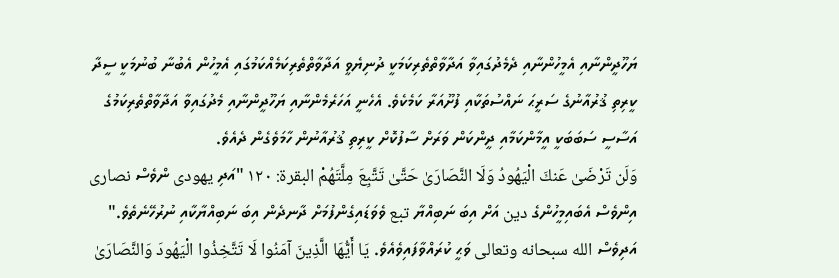ޔަހޫދީންނާއި އެމީހުންނާއި ދެމެދުގައިވާ އަދާވާތްތެރިކަމަކީ ދުނިޔެވީ އަދާވާތްތެރިކަމެއްކަމުގައި އެމީހުން އެބުނާ ބުނުމަކީ ސީދާ ކީރިތި ޤުރުއާނުގެ ސަރީޙަ ނައްސުތަކާއި ފުށޫއަރާ ކަމެކެވެ. އެހެނީ އަހަރެމެންނާއި ޔަހޫދީންނާއި މެދުގައިވާ އަދާވާތްތެރިކަމުގެ އަސާސީ ސަބަބަކީ އީމާންކަމާއި ދީންކަން ވަރަށް ސާފުކޮށް ކީރިތި ޤުރުއާނުން ހާމަވެގެން ދެއެވެ.
وَلَن تَرْضَىٰ عَنكَ الْيَهُودُ وَلَا النَّصَارَىٰ حَتَّىٰ تَتَّبِعَ مِلَّتَهُمْ البقرة: ١٢٠ "އަދި يهودى ންވެސް نصارى އިންވެސް އެބައިމީހުންގެ دين އަށް އިބަ ނަބިއްޔާ تبع ވެވަޑައިގެންފުމަށް ދާނދެން އިބަ ނަބިއްޔާކާއި ނުރުހޭނެތެވެ."
އަދިވެސް الله سبحانه وتعالى ވަޙީ ކުރައްވާފައިވެއެވެ. يَا أَيُّهَا الَّذِينَ آمَنُوا لَا تَتَّخِذُوا الْيَهُودَ وَالنَّصَارَىٰ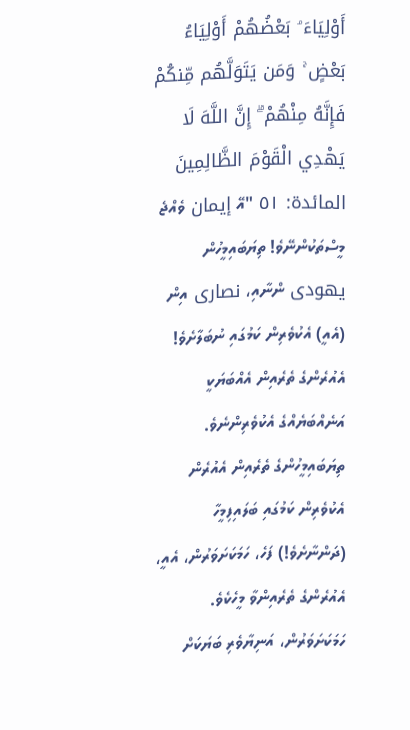أَوْلِيَاءَ ۘ بَعْضُهُمْ أَوْلِيَاءُ بَعْضٍ ۚ وَمَن يَتَوَلَّهُم مِّنكُمْ فَإِنَّهُ مِنْهُمْ ۗ إِنَّ اللَّهَ لَا يَهْدِي الْقَوْمَ الظَّالِمِينَ المائدة: ٥١ "އޭ إيمان ވެއްޖެ މީސްތަކުންނޭވެ! ތިޔަބައިމީހުން يهودى ންނާއި، نصارى އިން (އެއީ) އެކުވެރިން ކަމުގައި ނުބަލާށެވެ! އެއުރެންގެ ތެރެއިން އެއްބަޔަކީ އަނެއްބަޔެއްގެ އެކުވެރިންނެވެ. ތިޔަބައިމީހުންގެ ތެރެއިން އެއުރެން އެކުވެރިން ކަމުގައި ބަލައިފިމީހާ (ދަންނާށެވެ!) ފަހެ، ހަމަކަށަވަރުން، އެއީ، އެއުރެންގެ ތެރެއިންވާ މީހެކެވެ. ހަމަކަށަވަރުން، އަނިޔާވެރި ބަޔަކަށް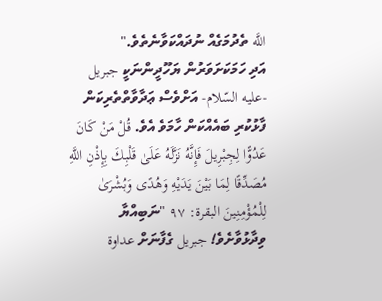اللَّه ތެދުމަގެއް ނުދައްކަވާނެތެވެ."
އަދި ހަމަކަށަވަރުން ޔަހޫދީންނަކީ جبريل -عليه السّلام- އަށްވެސް ޢަދާވާތްތެރިކަން ފާޅުކުރި ބައެއްކަން ހާމަވެ އެވެ. قُلْ مَنْ كَانَ عَدُوًّا لِجِبْرِيلَ فَإِنَّهُ نَزَّلَهُ عَلَىٰ قَلْبِكَ بِإِذْنِ اللَّهِ مُصَدِّقًا لِمَا بَيْنَ يَدَيْهِ وَهُدًى وَبُشْرَىٰ لِلْمُؤْمِنِينَ البقرة: ٩٧ "ނަބިއްޔާ ވިދާޅުވާށެވެ! جبريل ގެފާނަށް عداوة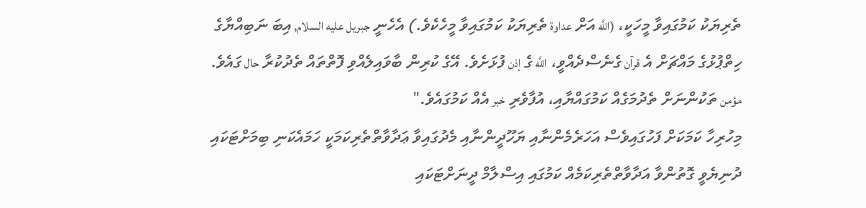ތެރިޔަކު ކަމުގައިވާ މީހަކީ، (اللَّه އަށް عداوة ތެރިޔަކު ކަމުގައިވާ މީހެކެވެ.) އެހެނީ جبريل عليه السلام, އިބަ ނަބިއްޔާގެ ހިތްޕުޅުގެ މައްޗަށް އެ قرآن ގެނެސްދެއްވީ، اللَّه ގެ إذن ފުޅަށެވެ. އޭގެ ކުރިން ބާވައިލެއްވި ފޮތްތައް ތެދުކުރާ حال ގައެވެ. مؤمن ތަކުންނަށް ތެދުމަގެއް ކަމުގައްޔާއި، އުފާވެރި خبر އެއް ކަމުގައެވެ."
މިހުރިހާ ކަމަކަށް ފަހުގައިވެސް އަހަރެމެންނާއި ޔަހޫދީންނާއި މެދުގައިވާ ޢަދާވާތްތެރިކަމަކީ ހަމައެކަނި ބިމަށްޓަކައި ދުނިޔެވީ ގޮތުންވާ އަދާވާތްތެރިކަމެއް ކަމުގައި އިސްލާމް ދީނަށްޓަކައި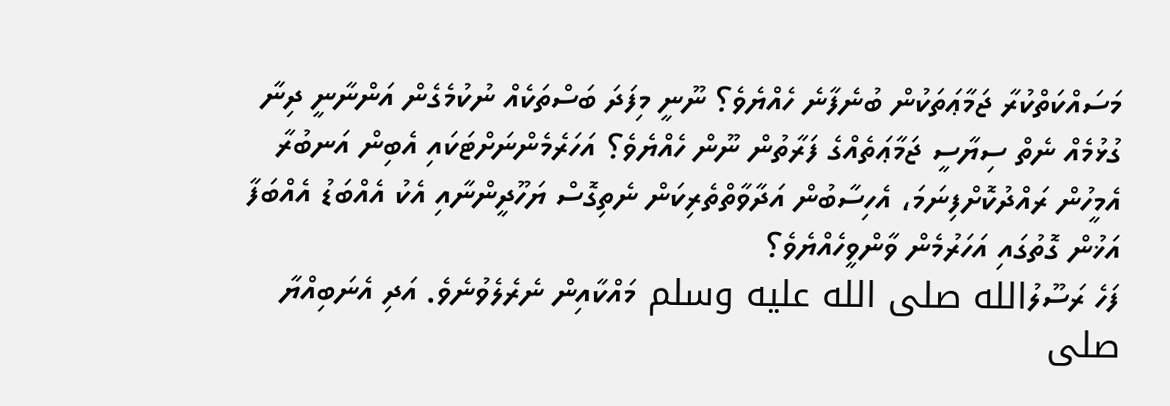މަސައްކަތްކުރާ ޖަމާޢަތަކުން ބުނެފާނެ ހެއްޔެވެ؟ ނޫނީ މިފަދަ ބަސްތަކެއް ނުކުމެގެން އަންނާނީ ދިނާ ގުޅުމެއް ނެތް ސިޔާސީ ޖަމާޢަތެއްގެ ފަރާތުން ނޫން ހެއްޔެވެ؟ އަހަރެމެންނަށްޓަކައި އެބިން އަނބުރާ އެމީހުން ރައްދުކޮށްފިނަމަ، އެހިސާބުން އަދާވާތްތެރިކަން ނެތިގޮސް ޔަހޫދީންނާއި އެކު އެއްބަޑު އެއްބަފާ އަޚުން ގޮތުގައި އަހަރުމެން ވާންވީހެއްޔެވެ؟
ފަހެ ރަސޫލުالله صلى الله عليه وسلم މައްކާއިން ނެރެލެވުނެވެ. އަދި އެނަބިއްޔާ صلى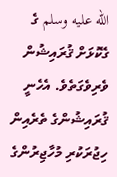الله عليه وسلم ގެ ގެކޮޅަށް ޤުރައިޝުން ވެރިވެގަތެވެ. އެހެނީ ޤުރައިޝުންގެ ތެރެއިން ހިޖުރަކުރި މުހާޖިރުންގެ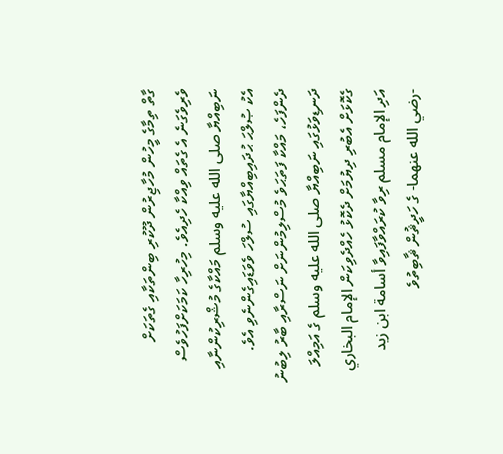ގާތް ތިމާގެ މީހުން މުހާޖިރުން ދޫކުރި ބިންތަކާއި ގެތަކަށް ވެރިވެގަނެ އެ ގެތައް ވިއްކާ ހެދިއެވެ. މިހުރިހާ ކަމަކަށްފަހުވެސް ނަބިއްޔާ صلى الله عليه وسلم މައްކާގެ މުޝްރިކުންނާއި އެކު ޞުލްޙަ ޙުދައިބިއްޔާގައި ސުލްހަ ވެވަޑައިގެންނެވި އެވެ. ދެންފަހެ، މައްކާ ފަތަޙަވެ މުސްލިމުންނަށް ނަސްރާއި ބާރު ލިބުނު ދަނޑިވަޅުގައި ނަބިއްޔާ صلى الله عليه وسلم ގެ އަމިއްލަ ގެކޮޅަށް އެބުރި ދިޔުމަށް ދެކޮޅު ހެއްދެވިކަން الإمام البخاري އަދި الإمام مسلم ރިވާ ކުރައްވާފައިވާ أسامة ابن زيد -رضي الله عنهما- ގެ ހަދީޘުން ޘާބިތުވެ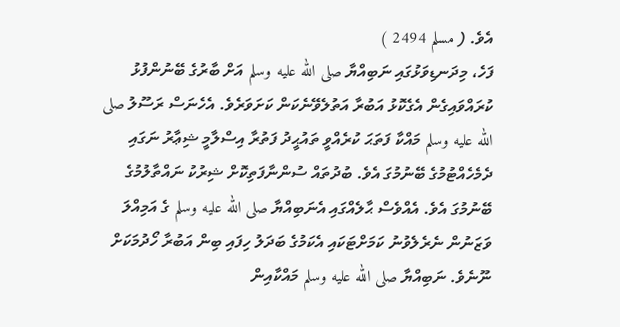އެވެ. ( مسلم 2494 )
ފަހެ، މިދަނޑިވަޅުގައި ނަބިއްޔާ صلى الله عليه وسلم އަށް ބާރުގެ ބޭނުންފުޅު ކުރައްވައިގެން އެގެކޮޅު އަބުރާ އަތުލެވޭނެކަން ކަށަވަރެވެ. އެހެނަސް ރަސޫލު صلى الله عليه وسلم މައްކާ ފަތަޙަ ކުރެއްވީ ތައުޙީދު ފަތުރާ އިސްލާމީ ޝިޢާރު ނަގައި ދެމެހެއްޓުމުގެ ބޭނުމުގަ އެވެ. ބުދުތައް ސުންނާފަތިކޮށް ޝިރުކު ނައްތާލުމުގެ ބޭނުމުގަ އެވެ. އެއްވެސް ޙާލެއްގައި އެނަބިއްޔާ صلى الله عليه وسلم ގެ އަމިއްލަ ވަޒަނުން ނެރެލެވުނު ކަމަށްޓަކައި އެކަމުގެ ބަދަލު ހިފައި ބިން އަބުރާ ހޯދުމަކަށް ނޫނެވެ. ނަބިއްޔާ صلى الله عليه وسلم މައްކާއިން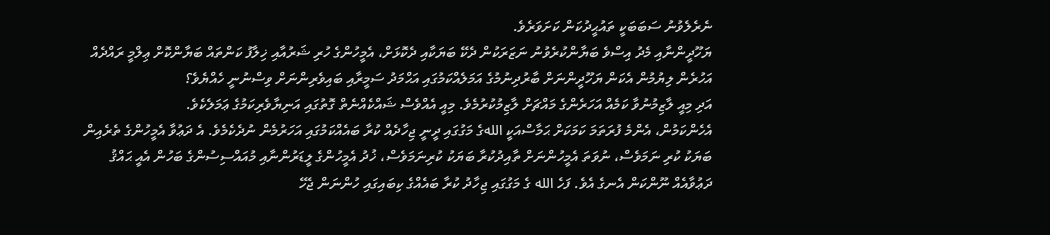ނެރެލެވުނު ސަބަބަކީ ތައުޙީދުކަން ކަށަވަރެވެ.
ޔަހޫދީންނާއި މެދު އިސްވެ ބަޔާންކުރެވުނު ނަޒަރަކުން ދެކޭ ބަޔަކާއި ދެކޮޅަށް، އެމީހުންގެ ހުރި ޝަރުއާއި ޚިލާފު ކަންތައް ބަޔާންކޮށް ޢިލްމީ ރައްދެއް އަހުރެން ލިޔުމުން އެކަން ޔަހޫދީންނަށް ބާރުދިނުމުގެ އަމަލެއްކަމުގައި އަޙްމަދު ސަމީރާއި ބައިވެރިންނަށް ވިސްނުނީ ހެއްޔެވެ؟
އަދި މިއީ ލާޒިމުނުވާ ކަމެއް އަހަރެންގެ މައްޗަށް ލާޒިމުކުރުމެވެ. މިއީ އެއްވެސް ޝައްކެއްނެތް ގޮތުގައި އަނިޔާވެރިކަމުގެ ޢަމަލެކެވެ.
އެހެންކަމުން، އެންމެ ފުރަތަމަ ކަމަކަށް ޙަމާސްއަކީ اللهގެ މަގުގައި ދީނީ ޖިހާދެއް ކުރާ ބައެއްކަމުގައި އަހަރުމެން ނުދެކެމެވެ. އެ ދަޢުވާ އެމީހުންގެ ތެރެއިން ބަޔަކު ކުރި ނަމަވެސް، ނުވަތަ އެމީހުންނަށް ތާއިދުކުރާ ބަޔަކު ކުރިނަމަވެސް، ޚުދު އެމީހުންގެ ލީޑަރުންނާއި މުއައްސިސުންގެ ބަހުން އެއީ ޙައްޤު ދަޢުވާއެއް ނޫންކަން އެނގެ އެވެ. ފަހެ الله ގެ މަގުގައި ޖިހާދު ކުރާ ބައެއްގެ ކިބައިގައި ހުންނަން ޖެހޭ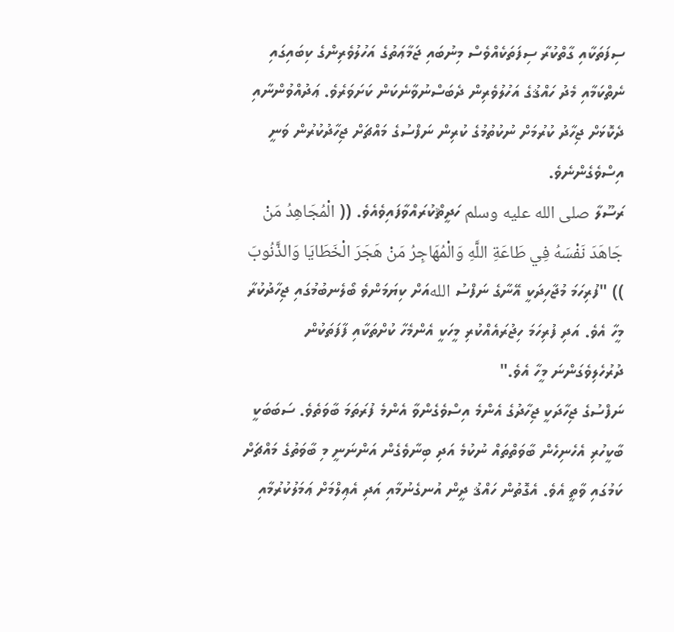ސިފަތަކާއި ގާތްކުރާ ސިފަތަކެއްވެސް މިނުބައި ޖަމާޢަތުގެ އަހުލުވެރިންގެ ކިބައިގައި ނެތްކަމާއި މެދު ހައްޤުގެ އަހުލުވެރިން ދެބަސްނުވާނެކަން ކަށަވަރެވެ. ޢަދުއްވުންނާއި ދެކޮޅަށް ޖިހާދު ކުރުމަށް ނުކުތުމުގެ ކުރިން ނަފްސުގެ މައްޗަށް ޖިހާދުކުރުން ވަނީ އިސްވެގެންނެވެ.
ރަސޫލާ صلى الله عليه وسلم ހަދީޘްކުރައްވާފައިވެއެވެ. (( الْمُجَاهِدُ مَنْ جَاهَدَ نَفْسَهُ فِي طَاعَةِ اللَّهِ وَالْمُهَاجِرُ مَنْ هَجَرَ الْخَطَايَا وَالذَّنُوبَ )) "ފުރިހަމަ މުޖާހިދަކީ އޭނާގެ ނަފްސު اللهއަށް ކިޔަމަންވެ ބޯލެނބުމުގައި ޖިހާދުކުރާ މީހާ އެވެ. އަދި ފުރިހަމަ ހިޖުރައެއްކުރި މީހަކީ އެންމެހާ ކުށްތަކާއި ފާފަތަކުން ދުރުހެލިވެގަންނަ މީހާ އެވެ."
ނަފްސުގެ ޖިހާދަކީ ޖިހާދުގެ އެންމެ އިސްވެގެންވާ އެންމެ ފުރަތަމަ ބާވަތެވެ. ސަބަބަކީ ބާކީހުރި އެހެނިހެން ބާވަތްތައް ނުކުމެ އަދި ބިނާވެގެން އަންނަނީ މި ބާވަތުގެ މައްޗަށް ކަމުގައި ވާތީ އެވެ. އެގޮތުން ހައްޤު ދީން އުނގެނުމާއި އަދި އެޢިލްމަށް ޢަމަލުކުރުމާއި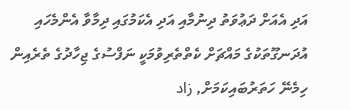އަދި އެއަށް ދަޢުވަތު ދިނުމާއި އަދި އެކަމުގައި ދިމާވާ އެންމެހައި އުދަނގޫތަކުގެ މައްޗަށް ކެތްތެރިވުމަކީ ނަފްސުގެ ޖިހާދުގެ ތެރެއިން ހިމެނޭ ހަތަރުބައިކަމަށް, زاد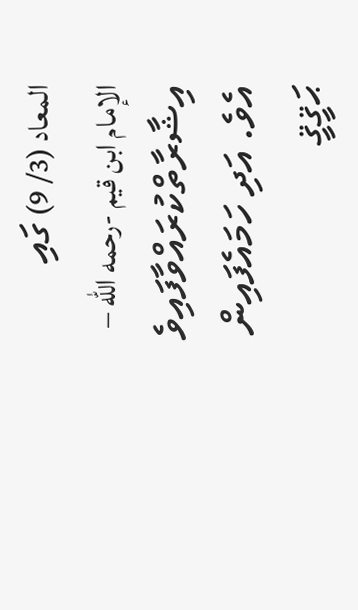المعاد (3/ 9) ގައި الإمام ابن قيم -رحمه الله – އިޝާރާތްކުރައްވާފައިވެ އެވެ. އަދި ހަމައެފައިން ޙަޤީޤީ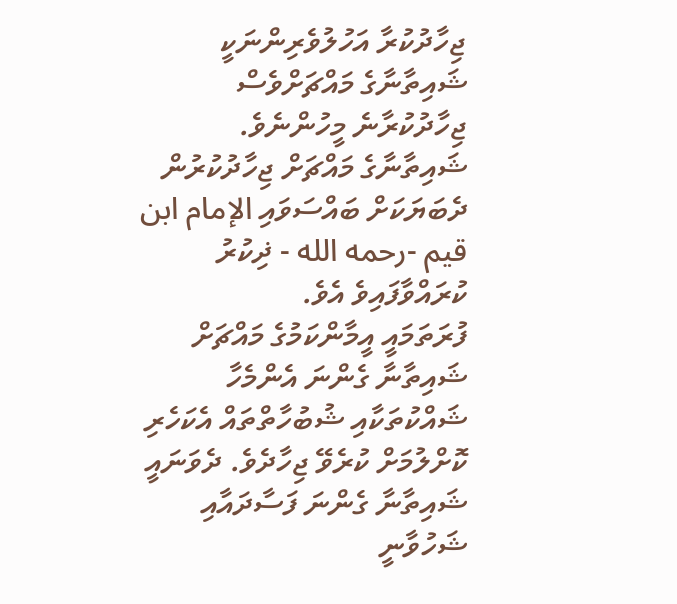ޖިހާދުކުރާ އަހުލުވެރިންނަކީ ޝައިތާނާގެ މައްޗަށްވެސް ޖިހާދުކުރާނެ މީހުންނެވެ. ޝައިތާނާގެ މައްޗަށް ޖިހާދުކުރުން ދެބަޔަކަށް ބައްސަވައި الإمام ابن قيم -رحمه الله - ޛިކުރު ކުރައްވާފައިވެ އެވެ.
ފުރަތަމައީ އީމާންކަމުގެ މައްޗަށް ޝައިތާނާ ގެންނަ އެންމެހާ ޝައްކުތަކާއި ޝުބުހާތްތައް އެކަހެރި ކޮށްލުމަށް ކުރެވޭ ޖިހާދެވެ. ދެވަނައީ ޝައިތާނާ ގެންނަ ފަސާދައާއި ޝަހުވާނީ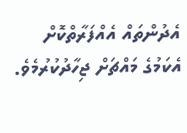އެދުންތައް އެއްފަރާތްކޮށް އެކަމުގެ މައްޗަށް ޖިހާދުކުރުމެވެ.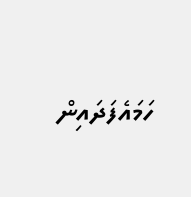ހަމައެފަދައިން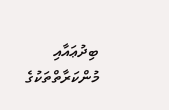ބިދުޢައާއި މުންކަރާތްތަކުގެ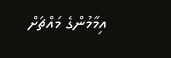އިމާމުންގެ މައްޗަށް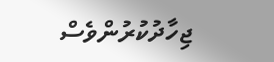ޖިހާދުކުރުންވެސް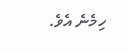ހިމެނެ އެވެ.